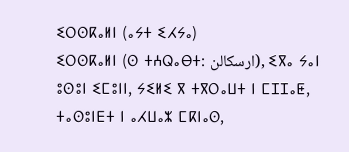ⵉⵔⵙⴽⴰⵍⵏ (ⴰⵢⵜ ⵉⵃⵢⴰ)
ⵉⵔⵙⴽⴰⵍⵏ (ⵙ ⵜⵄⵕⴰⴱⵜ: ارسكالن), ⵉⴳⴰ ⵢⴰⵏ ⵓⵙⵓⵏ ⵉⵎⵓⵏⵏ, ⵢⵉⵍⵉ ⴳ ⵜⴳⵔⴰⵡⵜ ⵏ ⵎⵊⵊⴰⵟ, ⵜⴰⵙⵓⵏⴹⵜ ⵏ ⴰⵃⵡⴰⵣ ⵎⴽⵏⴰⵙ,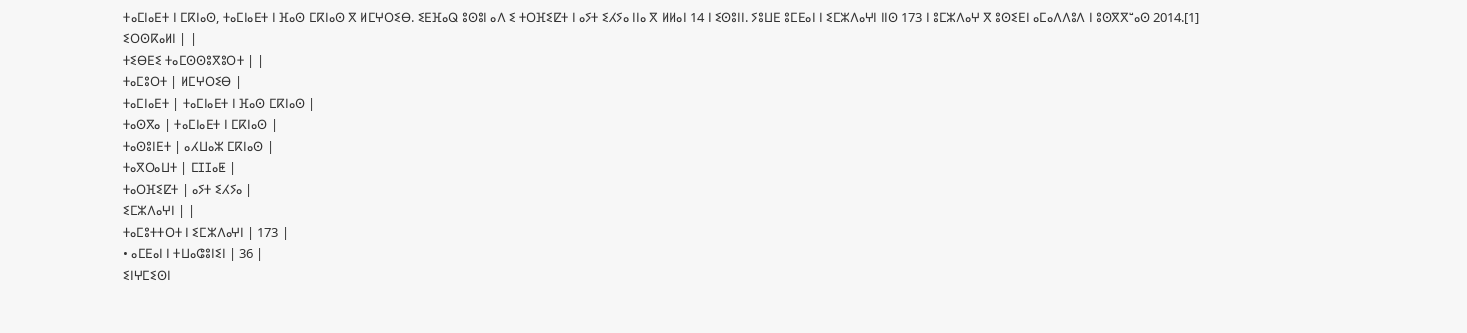ⵜⴰⵎⵏⴰⴹⵜ ⵏ ⵎⴽⵏⴰⵙ, ⵜⴰⵎⵏⴰⴹⵜ ⵏ ⴼⴰⵙ ⵎⴽⵏⴰⵙ ⴳ ⵍⵎⵖⵔⵉⴱ. ⵉⴹⴼⴰⵕ ⵓⵙⵓⵏ ⴰⴷ ⵉ ⵜⵔⴼⵉⵇⵜ ⵏ ⴰⵢⵜ ⵉⵃⵢⴰ ⵏⵏⴰ ⴳ ⵍⵍⴰⵏ 14 ⵏ ⵉⵙⵓⵏⵏ. ⵢⵓⵡⴹ ⵓⵎⴹⴰⵏ ⵏ ⵉⵎⵣⴷⴰⵖⵏ ⵏⵏⵙ 173 ⵏ ⵓⵎⵣⴷⴰⵖ ⴳ ⵓⵙⵉⴹⵏ ⴰⵎⴰⴷⴷⵓⴷ ⵏ ⵓⵙⴳⴳⵯⴰⵙ 2014.[1]
ⵉⵔⵙⴽⴰⵍⵏ | |
ⵜⵉⴱⴹⵉ ⵜⴰⵎⵙⵙⵓⴳⵓⵔⵜ | |
ⵜⴰⵎⵓⵔⵜ | ⵍⵎⵖⵔⵉⴱ |
ⵜⴰⵎⵏⴰⴹⵜ | ⵜⴰⵎⵏⴰⴹⵜ ⵏ ⴼⴰⵙ ⵎⴽⵏⴰⵙ |
ⵜⴰⵙⴳⴰ | ⵜⴰⵎⵏⴰⴹⵜ ⵏ ⵎⴽⵏⴰⵙ |
ⵜⴰⵙⵓⵏⴹⵜ | ⴰⵃⵡⴰⵣ ⵎⴽⵏⴰⵙ |
ⵜⴰⴳⵔⴰⵡⵜ | ⵎⵊⵊⴰⵟ |
ⵜⴰⵔⴼⵉⵇⵜ | ⴰⵢⵜ ⵉⵃⵢⴰ |
ⵉⵎⵣⴷⴰⵖⵏ | |
ⵜⴰⵎⵓⵜⵜⵔⵜ ⵏ ⵉⵎⵣⴷⴰⵖⵏ | 173 |
• ⴰⵎⴹⴰⵏ ⵏ ⵜⵡⴰⵛⵓⵏⵉⵏ | 36 |
ⵉⵏⵖⵎⵉⵙⵏ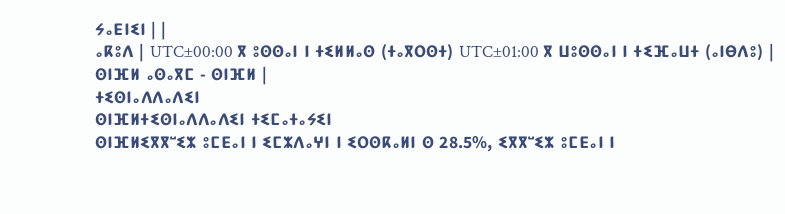ⵢⴰⴹⵏⵉⵏ | |
ⴰⴽⵓⴷ | UTC±00:00 ⴳ ⵓⵙⵙⴰⵏ ⵏ ⵜⵉⵍⵍⴰⵙ (ⵜⴰⴳⵔⵙⵜ) UTC±01:00 ⴳ ⵡⵓⵙⵙⴰⵏ ⵏ ⵜⵉⴼⴰⵡⵜ (ⴰⵏⴱⴷⵓ) |
ⵙⵏⴼⵍ ⴰⵙⴰⴳⵎ - ⵙⵏⴼⵍ |
ⵜⵉⵙⵏⴰⴷⴷⴰⴷⵉⵏ
ⵙⵏⴼⵍⵜⵉⵙⵏⴰⴷⴷⴰⴷⵉⵏ ⵜⵉⵎⴰⵜⴰⵢⵉⵏ
ⵙⵏⴼⵍⵉⴳⴳⵯⵉⵣ ⵓⵎⴹⴰⵏ ⵏ ⵉⵎⵣⴷⴰⵖⵏ ⵏ ⵉⵔⵙⴽⴰⵍⵏ ⵙ 28.5%, ⵉⴳⴳⵯⵉⵣ ⵓⵎⴹⴰⵏ ⵏ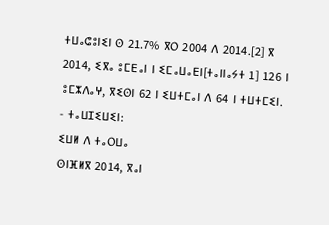ⵜⵡⴰⵛⵓⵏⵉⵏ ⵙ 21.7% ⴳⵔ 2004 ⴷ 2014.[2] ⴳ 2014, ⵉⴳⴰ ⵓⵎⴹⴰⵏ ⵏ ⵉⵎⴰⵡⴰⴹⵏ[ⵜⴰⵏⵏⴰⵢⵜ 1] 126 ⵏ ⵓⵎⵣⴷⴰⵖ, ⴳⵉⵙⵏ 62 ⵏ ⵉⵡⵜⵎⴰⵏ ⴷ 64 ⵏ ⵜⵡⵜⵎⵉⵏ.
- ⵜⴰⵡⵊⵉⵡⵉⵏ:
ⵉⵡⵍ ⴷ ⵜⴰⵔⵡⴰ
ⵙⵏⴼⵍⴳ 2014, ⴳⴰⵏ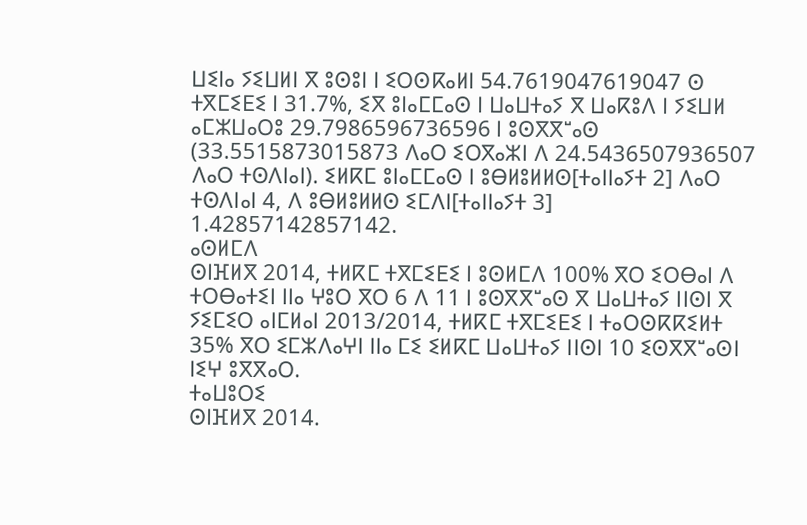ⵡⵉⵏⴰ ⵢⵉⵡⵍⵏ ⴳ ⵓⵙⵓⵏ ⵏ ⵉⵔⵙⴽⴰⵍⵏ 54.7619047619047 ⵙ ⵜⴳⵎⵉⴹⵉ ⵏ 31.7%, ⵉⴳ ⵓⵏⴰⵎⵎⴰⵙ ⵏ ⵡⴰⵡⵜⴰⵢ ⴳ ⵡⴰⴽⵓⴷ ⵏ ⵢⵉⵡⵍ ⴰⵎⵣⵡⴰⵔⵓ 29.7986596736596 ⵏ ⵓⵙⴳⴳⵯⴰⵙ (33.5515873015873 ⴷⴰⵔ ⵉⵔⴳⴰⵣⵏ ⴷ 24.5436507936507 ⴷⴰⵔ ⵜⵙⴷⵏⴰⵏ). ⵉⵍⴽⵎ ⵓⵏⴰⵎⵎⴰⵙ ⵏ ⵓⴱⵍⵓⵍⵍⵙ[ⵜⴰⵏⵏⴰⵢⵜ 2] ⴷⴰⵔ ⵜⵙⴷⵏⴰⵏ 4, ⴷ ⵓⴱⵍⵓⵍⵍⵙ ⵉⵎⴷⵏ[ⵜⴰⵏⵏⴰⵢⵜ 3] 1.42857142857142.
ⴰⵙⵍⵎⴷ
ⵙⵏⴼⵍⴳ 2014, ⵜⵍⴽⵎ ⵜⴳⵎⵉⴹⵉ ⵏ ⵓⵙⵍⵎⴷ 100% ⴳⵔ ⵉⵔⴱⴰⵏ ⴷ ⵜⵔⴱⴰⵜⵉⵏ ⵏⵏⴰ ⵖⵓⵔ ⴳⵔ 6 ⴷ 11 ⵏ ⵓⵙⴳⴳⵯⴰⵙ ⴳ ⵡⴰⵡⵜⴰⵢ ⵏⵏⵙⵏ ⴳ ⵢⵉⵎⵉⵔ ⴰⵏⵎⵍⴰⵏ 2013/2014, ⵜⵍⴽⵎ ⵜⴳⵎⵉⴹⵉ ⵏ ⵜⴰⵔⵙⴽⴽⵉⵍⵜ 35% ⴳⵔ ⵉⵎⵣⴷⴰⵖⵏ ⵏⵏⴰ ⵎⵉ ⵉⵍⴽⵎ ⵡⴰⵡⵜⴰⵢ ⵏⵏⵙⵏ 10 ⵉⵙⴳⴳⵯⴰⵙⵏ ⵏⵉⵖ ⵓⴳⴳⴰⵔ.
ⵜⴰⵡⵓⵔⵉ
ⵙⵏⴼⵍⴳ 2014.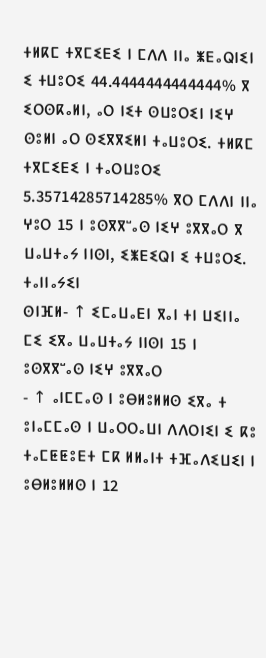ⵜⵍⴽⵎ ⵜⴳⵎⵉⴹⵉ ⵏ ⵎⴷⴷ ⵏⵏⴰ ⵥⴹⴰⵕⵏⵉⵏ ⵉ ⵜⵡⵓⵔⵉ 44.4444444444444% ⴳ ⵉⵔⵙⴽⴰⵍⵏ, ⴰⵔ ⵏⵉⵜ ⵙⵡⵓⵔⵉⵏ ⵏⵉⵖ ⵙⵓⵍⵏ ⴰⵔ ⵙⵉⴳⴳⵉⵍⵏ ⵜⴰⵡⵓⵔⵉ. ⵜⵍⴽⵎ ⵜⴳⵎⵉⴹⵉ ⵏ ⵜⴰⵔⵡⵓⵔⵉ 5.35714285714285% ⴳⵔ ⵎⴷⴷⵏ ⵏⵏⴰ ⵖⵓⵔ 15 ⵏ ⵓⵙⴳⴳⵯⴰⵙ ⵏⵉⵖ ⵓⴳⴳⴰⵔ ⴳ ⵡⴰⵡⵜⴰⵢ ⵏⵏⵙⵏ, ⵉⵥⴹⵉⵕⵏ ⵉ ⵜⵡⵓⵔⵉ.
ⵜⴰⵏⵏⴰⵢⵉⵏ
ⵙⵏⴼⵍ- ↑ ⵉⵎⴰⵡⴰⴹⵏ ⴳⴰⵏ ⵜⵏ ⵡⵉⵏⵏⴰ ⵎⵉ ⵉⴳⴰ ⵡⴰⵡⵜⴰⵢ ⵏⵏⵙⵏ 15 ⵏ ⵓⵙⴳⴳⵯⴰⵙ ⵏⵉⵖ ⵓⴳⴳⴰⵔ
- ↑ ⴰⵏⵎⵎⴰⵙ ⵏ ⵓⴱⵍⵓⵍⵍⵙ ⵉⴳⴰ ⵜ ⵓⵏⴰⵎⵎⴰⵙ ⵏ ⵡⴰⵔⵔⴰⵡⵏ ⴷⴷⵔⵏⵉⵏ ⵉ ⴽⵓ ⵜⴰⵎⵟⵟⵓⴹⵜ ⵎⴽ ⵍⵍⴰⵏⵜ ⵜⴼⴰⴷⵉⵡⵉⵏ ⵏ ⵓⴱⵍⵓⵍⵍⵙ ⵏ 12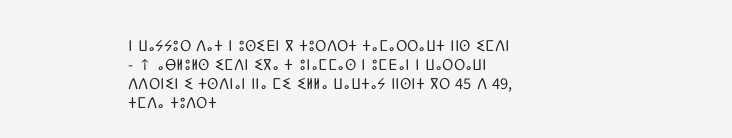ⵏ ⵡⴰⵢⵢⵓⵔ ⴷⴰⵜ ⵏ ⵓⵙⵉⴹⵏ ⴳ ⵜⵓⵔⴷⵔⵜ ⵜⴰⵎⴰⵔⵔⴰⵡⵜ ⵏⵏⵙ ⵉⵎⴷⵏ
- ↑ ⴰⴱⵍⵓⵍⵙ ⵉⵎⴷⵏ ⵉⴳⴰ ⵜ ⵓⵏⴰⵎⵎⴰⵙ ⵏ ⵓⵎⴹⴰⵏ ⵏ ⵡⴰⵔⵔⴰⵡⵏ ⴷⴷⵔⵏⵉⵏ ⵉ ⵜⵙⴷⵏⴰⵏ ⵏⵏⴰ ⵎⵉ ⵉⵍⵍⴰ ⵡⴰⵡⵜⴰⵢ ⵏⵏⵙⵏⵜ ⴳⵔ 45 ⴷ 49, ⵜⵎⴷⴰ ⵜⵓⴷⵔⵜ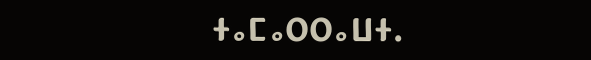ⵜⴰⵎⴰⵔⵔⴰⵡⵜ.